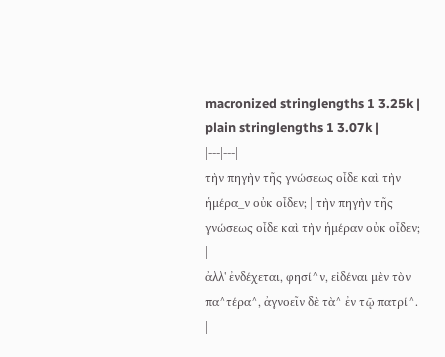macronized stringlengths 1 3.25k | plain stringlengths 1 3.07k |
|---|---|
τὴν πηγὴν τῆς γνώσεως οἶδε καὶ τὴν ἡμέρα_ν οὐκ οἶδεν; | τὴν πηγὴν τῆς γνώσεως οἶδε καὶ τὴν ἡμέραν οὐκ οἶδεν; |
ἀλλ' ἐνδέχεται, φησί^ν, εἰδέναι μὲν τὸν πα^τέρα^, ἀγνοεῖν δὲ τὰ^ ἐν τῷ πατρί^. |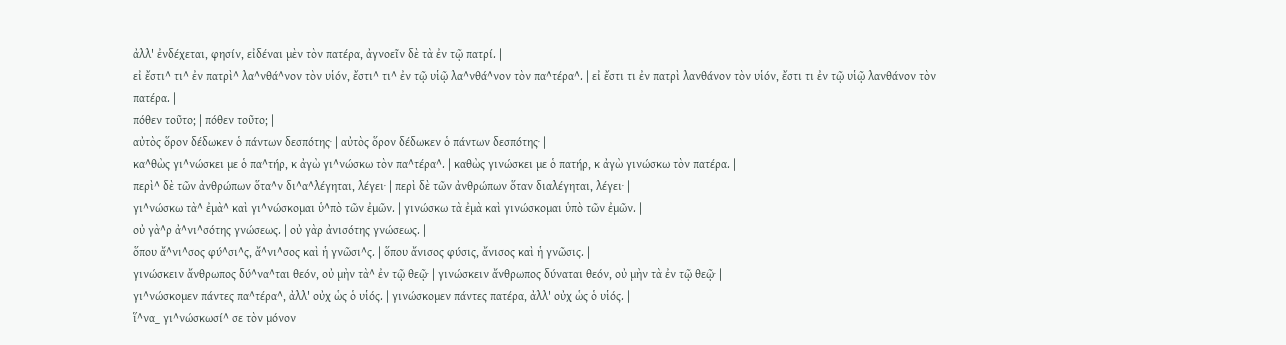ἀλλ' ἐνδέχεται, φησίν, εἰδέναι μὲν τὸν πατέρα, ἀγνοεῖν δὲ τὰ ἐν τῷ πατρί. |
εἰ ἔστι^ τι^ ἐν πατρὶ^ λα^νθά^νον τὸν υἱόν, ἔστι^ τι^ ἐν τῷ υἱῷ λα^νθά^νον τὸν πα^τέρα^. | εἰ ἔστι τι ἐν πατρὶ λανθάνον τὸν υἱόν, ἔστι τι ἐν τῷ υἱῷ λανθάνον τὸν πατέρα. |
πόθεν τοῦτο; | πόθεν τοῦτο; |
αὐτὸς ὅρον δέδωκεν ὁ πάντων δεσπότης· | αὐτὸς ὅρον δέδωκεν ὁ πάντων δεσπότης· |
κα^θὼς γι^νώσκει με ὁ πα^τήρ, κ ἀγὼ γι^νώσκω τὸν πα^τέρα^. | καθὼς γινώσκει με ὁ πατήρ, κ ἀγὼ γινώσκω τὸν πατέρα. |
περὶ^ δὲ τῶν ἀνθρώπων ὅτα^ν δι^α^λέγηται, λέγει· | περὶ δὲ τῶν ἀνθρώπων ὅταν διαλέγηται, λέγει· |
γι^νώσκω τὰ^ ἐμὰ^ καὶ γι^νώσκομαι ὑ^πὸ τῶν ἐμῶν. | γινώσκω τὰ ἐμὰ καὶ γινώσκομαι ὑπὸ τῶν ἐμῶν. |
οὐ γὰ^ρ ἀ^νι^σότης γνώσεως. | οὐ γὰρ ἀνισότης γνώσεως. |
ὅπου ἄ^νι^σος φύ^σι^ς, ἄ^νι^σος καὶ ἡ γνῶσι^ς. | ὅπου ἄνισος φύσις, ἄνισος καὶ ἡ γνῶσις. |
γινώσκειν ἄνθρωπος δύ^να^ται θεόν, οὐ μὴν τὰ^ ἐν τῷ θεῷ· | γινώσκειν ἄνθρωπος δύναται θεόν, οὐ μὴν τὰ ἐν τῷ θεῷ· |
γι^νώσκομεν πάντες πα^τέρα^, ἀλλ' οὐχ ὡς ὁ υἱός. | γινώσκομεν πάντες πατέρα, ἀλλ' οὐχ ὡς ὁ υἱός. |
ἵ^να_ γι^νώσκωσί^ σε τὸν μόνον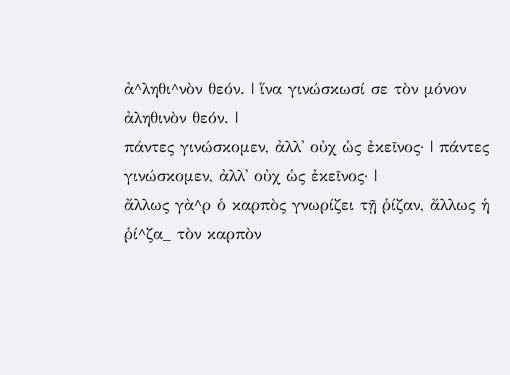ἀ^ληθι^νὸν θεόν. | ἵνα γινώσκωσί σε τὸν μόνον ἀληθινὸν θεόν. |
πάντες γινώσκομεν, ἀλλ' οὐχ ὡς ἐκεῖνος· | πάντες γινώσκομεν, ἀλλ' οὐχ ὡς ἐκεῖνος· |
ἄλλως γὰ^ρ ὁ καρπὸς γνωρίζει τῇ ῥίζαν, ἄλλως ἡ ῥί^ζα_ τὸν καρπὸν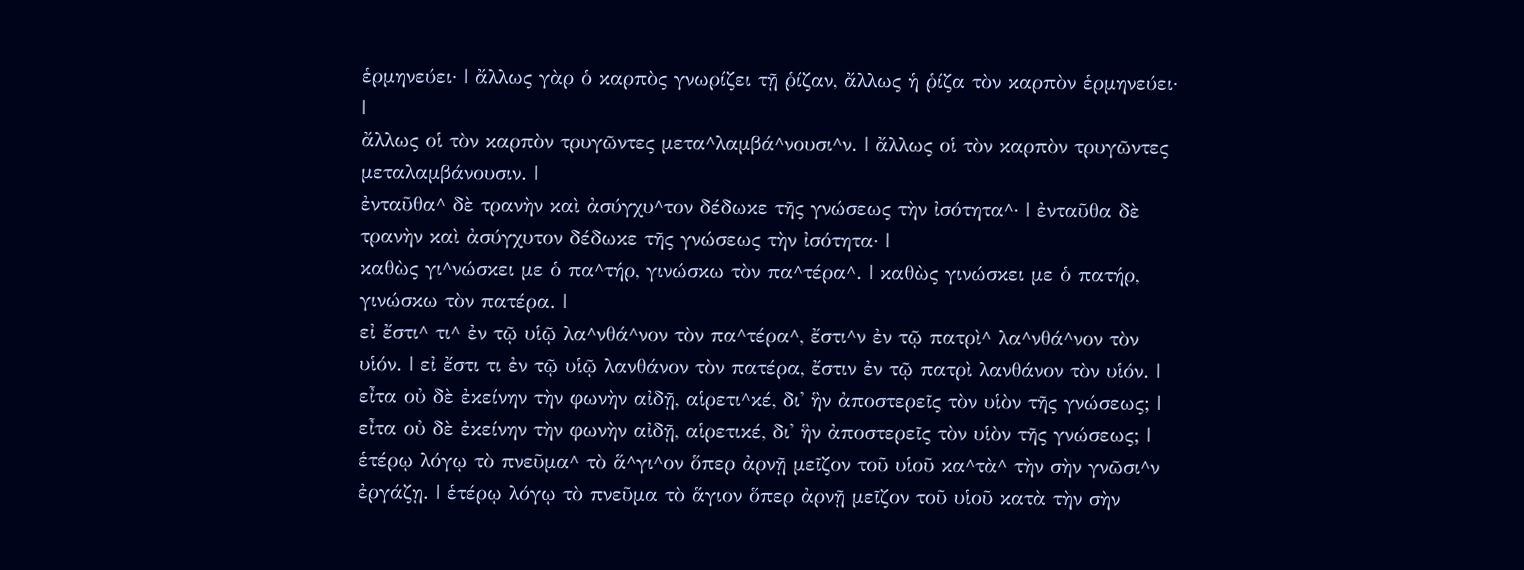ἑρμηνεύει· | ἄλλως γὰρ ὁ καρπὸς γνωρίζει τῇ ῥίζαν, ἄλλως ἡ ῥίζα τὸν καρπὸν ἑρμηνεύει· |
ἄλλως οἱ τὸν καρπὸν τρυγῶντες μετα^λαμβά^νουσι^ν. | ἄλλως οἱ τὸν καρπὸν τρυγῶντες μεταλαμβάνουσιν. |
ἐνταῦθα^ δὲ τρανὴν καὶ ἀσύγχυ^τον δέδωκε τῆς γνώσεως τὴν ἰσότητα^· | ἐνταῦθα δὲ τρανὴν καὶ ἀσύγχυτον δέδωκε τῆς γνώσεως τὴν ἰσότητα· |
καθὼς γι^νώσκει με ὁ πα^τήρ, γινώσκω τὸν πα^τέρα^. | καθὼς γινώσκει με ὁ πατήρ, γινώσκω τὸν πατέρα. |
εἰ ἔστι^ τι^ ἐν τῷ υἱῷ λα^νθά^νον τὸν πα^τέρα^, ἔστι^ν ἐν τῷ πατρὶ^ λα^νθά^νον τὸν υἱόν. | εἰ ἔστι τι ἐν τῷ υἱῷ λανθάνον τὸν πατέρα, ἔστιν ἐν τῷ πατρὶ λανθάνον τὸν υἱόν. |
εἶτα οὐ δὲ ἐκείνην τὴν φωνὴν αἰδῇ, αἱρετι^κέ, δι' ἣν ἀποστερεῖς τὸν υἱὸν τῆς γνώσεως; | εἶτα οὐ δὲ ἐκείνην τὴν φωνὴν αἰδῇ, αἱρετικέ, δι' ἣν ἀποστερεῖς τὸν υἱὸν τῆς γνώσεως; |
ἑτέρῳ λόγῳ τὸ πνεῦμα^ τὸ ἅ^γι^ον ὅπερ ἀρνῇ μεῖζον τοῦ υἱοῦ κα^τὰ^ τὴν σὴν γνῶσι^ν ἐργάζῃ. | ἑτέρῳ λόγῳ τὸ πνεῦμα τὸ ἅγιον ὅπερ ἀρνῇ μεῖζον τοῦ υἱοῦ κατὰ τὴν σὴν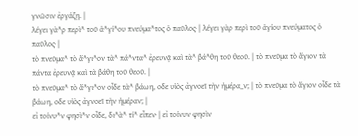γνῶσιν ἐργάζῃ. |
λέγει γὰ^ρ περὶ^ τοῦ ἁ^γί^ου πνεύμα^τος ὁ παῦλος· | λέγει γὰρ περὶ τοῦ ἁγίου πνεύματος ὁ παῦλος· |
τὸ πνεῦμα^ τὸ ἅ^γι^ον τὰ^ πά^ντα^ ἐρευνᾷ καὶ τὰ^ βά^θη τοῦ θεοῦ. | τὸ πνεῦμα τὸ ἅγιον τὰ πάντα ἐρευνᾷ καὶ τὰ βάθη τοῦ θεοῦ. |
τὸ πνεῦμα^ τὸ ἅ^γι^ον οἶδε τὰ^ βάωη, οδε υἱὸς ἀγνοεῖ τὴν ἡμέρα_ν; | τὸ πνεῦμα τὸ ἅγιον οἶδε τὰ βάωη, οδε υἱὸς ἀγνοεῖ τὴν ἡμέραν; |
εἰ τοίνυ^ν φησὶ^ν οἶδε, δι^ὰ^ τί^ εἶπεν· | εἰ τοίνυν φησὶν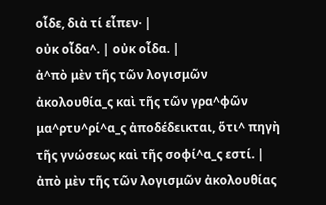οἶδε, διὰ τί εἶπεν· |
οὐκ οἶδα^. | οὐκ οἶδα. |
ἀ^πὸ μὲν τῆς τῶν λογισμῶν ἀκολουθία_ς καὶ τῆς τῶν γρα^φῶν μα^ρτυ^ρί^α_ς ἀποδέδεικται, ὅτι^ πηγὴ τῆς γνώσεως καὶ τῆς σοφί^α_ς εστί. | ἀπὸ μὲν τῆς τῶν λογισμῶν ἀκολουθίας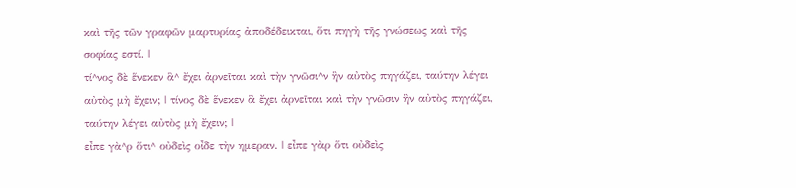καὶ τῆς τῶν γραφῶν μαρτυρίας ἀποδέδεικται, ὅτι πηγὴ τῆς γνώσεως καὶ τῆς σοφίας εστί. |
τί^νος δὲ ἕνεκεν ἃ^ ἔχει ἀρνεῖται καὶ τὴν γνῶσι^ν ἣν αὐτὸς πηγάζει, ταύτην λέγει αὐτὸς μὴ ἔχειν; | τίνος δὲ ἕνεκεν ἃ ἔχει ἀρνεῖται καὶ τὴν γνῶσιν ἣν αὐτὸς πηγάζει, ταύτην λέγει αὐτὸς μὴ ἔχειν; |
εἶπε γὰ^ρ ὅτι^ οὐδεὶς οἶδε τὴν ημεραν. | εἶπε γὰρ ὅτι οὐδεὶς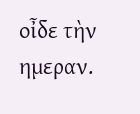οἶδε τὴν ημεραν.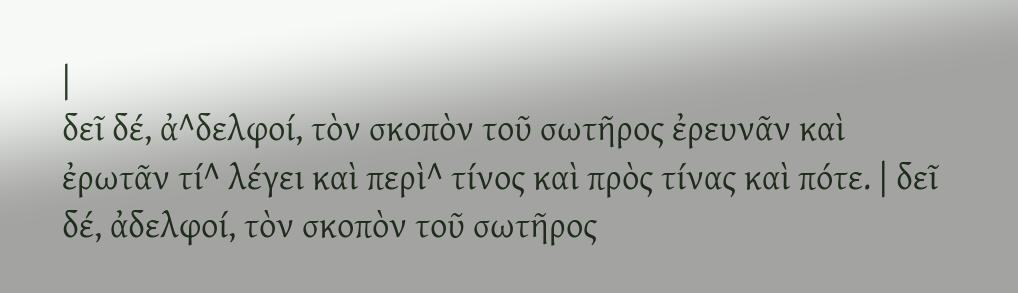|
δεῖ δέ, ἀ^δελφοί, τὸν σκοπὸν τοῦ σωτῆρος ἐρευνᾶν καὶ ἐρωτᾶν τί^ λέγει καὶ περὶ^ τίνος καὶ πρὸς τίνας καὶ πότε. | δεῖ δέ, ἀδελφοί, τὸν σκοπὸν τοῦ σωτῆρος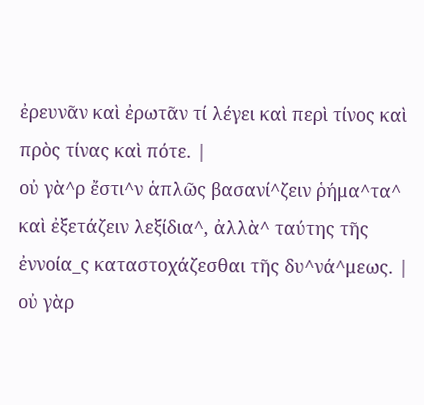ἐρευνᾶν καὶ ἐρωτᾶν τί λέγει καὶ περὶ τίνος καὶ πρὸς τίνας καὶ πότε. |
οὐ γὰ^ρ ἔστι^ν ἁπλῶς βασανί^ζειν ῥήμα^τα^ καὶ ἐξετάζειν λεξίδια^, ἀλλὰ^ ταύτης τῆς ἐννοία_ς καταστοχάζεσθαι τῆς δυ^νά^μεως. | οὐ γὰρ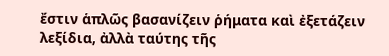ἔστιν ἁπλῶς βασανίζειν ῥήματα καὶ ἐξετάζειν λεξίδια, ἀλλὰ ταύτης τῆς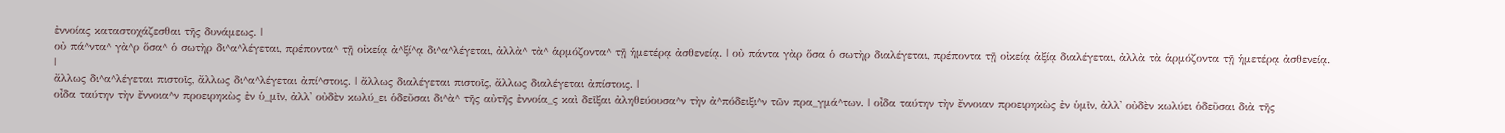ἐννοίας καταστοχάζεσθαι τῆς δυνάμεως. |
οὐ πά^ντα^ γὰ^ρ ὅσα^ ὁ σωτὴρ δι^α^λέγεται, πρέποντα^ τῇ οἰκείᾳ ἀ^ξί^ᾳ δι^α^λέγεται, ἀλλὰ^ τὰ^ ἁρμόζοντα^ τῇ ἡμετέρᾳ ἀσθενείᾳ. | οὐ πάντα γὰρ ὅσα ὁ σωτὴρ διαλέγεται, πρέποντα τῇ οἰκείᾳ ἀξίᾳ διαλέγεται, ἀλλὰ τὰ ἁρμόζοντα τῇ ἡμετέρᾳ ἀσθενείᾳ. |
ἄλλως δι^α^λέγεται πιστοῖς, ἄλλως δι^α^λέγεται ἀπί^στοις. | ἄλλως διαλέγεται πιστοῖς, ἄλλως διαλέγεται ἀπίστοις. |
οἶδα ταύτην τὴν ἔννοια^ν προειρηκὼς ἐν ὑ_μῖν, ἀλλ' οὐδὲν κωλύ_ει ὁδεῦσαι δι^ὰ^ τῆς αὐτῆς ἐννοία_ς καὶ δεῖξαι ἀληθεύουσα^ν τὴν ἀ^πόδειξι^ν τῶν πρα_γμά^των. | οἶδα ταύτην τὴν ἔννοιαν προειρηκὼς ἐν ὑμῖν, ἀλλ' οὐδὲν κωλύει ὁδεῦσαι διὰ τῆς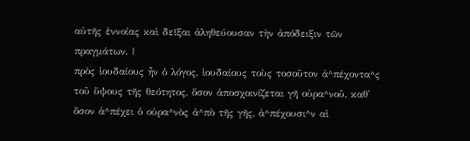αὐτῆς ἐννοίας καὶ δεῖξαι ἀληθεύουσαν τὴν ἀπόδειξιν τῶν πραγμάτων. |
πρὸς ἰουδαίους ἦν ὁ λόγος, ἰουδαίους τοὺς τοσοῦτον ἀ^πέχοντα^ς τοῦ ὕψους τῆς θεότητος, ὅσον ἀποσχοινίζεται γῆ οὐρα^νοῦ, καθ' ὅσον ἀ^πέχει ὁ οὐρα^νὸς ἀ^πὸ τῆς γῆς, ἀ^πέχουσι^ν αἱ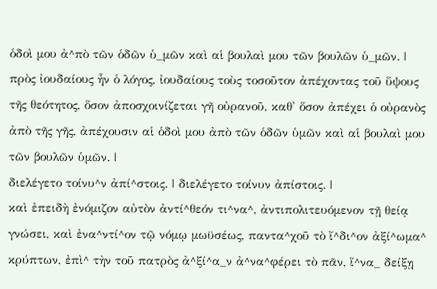ὁδοὶ μου ἀ^πὸ τῶν ὁδῶν ὑ_μῶν καὶ αἱ βουλαὶ μου τῶν βουλῶν ὑ_μῶν. | πρὸς ἰουδαίους ἦν ὁ λόγος, ἰουδαίους τοὺς τοσοῦτον ἀπέχοντας τοῦ ὕψους τῆς θεότητος, ὅσον ἀποσχοινίζεται γῆ οὐρανοῦ, καθ' ὅσον ἀπέχει ὁ οὐρανὸς ἀπὸ τῆς γῆς, ἀπέχουσιν αἱ ὁδοὶ μου ἀπὸ τῶν ὁδῶν ὑμῶν καὶ αἱ βουλαὶ μου τῶν βουλῶν ὑμῶν. |
διελέγετο τοίνυ^ν ἀπί^στοις. | διελέγετο τοίνυν ἀπίστοις. |
καὶ ἐπειδὴ ἐνόμιζον αὐτὸν ἀντί^θεόν τι^να^, ἀντιπολιτευόμενον τῇ θείᾳ γνώσει, καὶ ἐνα^ντί^ον τῷ νόμῳ μωϋσέως, παντα^χοῦ τὸ ἴ^δι^ον ἀξί^ωμα^ κρύπτων, ἐπὶ^ τὴν τοῦ πατρὸς ἀ^ξί^α_ν ἀ^να^φέρει τὸ πᾶν, ἵ^να_ δείξῃ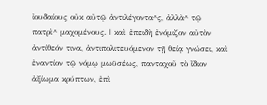ἰουδαίους οὐκ αὐτῷ ἀντιλέγοντα^ς, ἀλλὰ^ τῷ πατρὶ^ μαχομένους. | καὶ ἐπειδὴ ἐνόμιζον αὐτὸν ἀντίθεόν τινα, ἀντιπολιτευόμενον τῇ θείᾳ γνώσει, καὶ ἐναντίον τῷ νόμῳ μωϋσέως, πανταχοῦ τὸ ἴδιον ἀξίωμα κρύπτων, ἐπὶ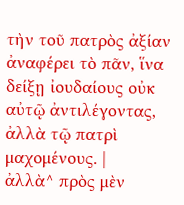τὴν τοῦ πατρὸς ἀξίαν ἀναφέρει τὸ πᾶν, ἵνα δείξῃ ἰουδαίους οὐκ αὐτῷ ἀντιλέγοντας, ἀλλὰ τῷ πατρὶ μαχομένους. |
ἀλλὰ^ πρὸς μὲν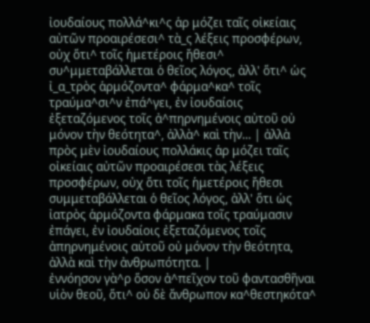ἰουδαίους πολλά^κι^ς ἁρ μόζει ταῖς οἰκείαις αὐτῶν προαιρέσεσι^ τὰ_ς λέξεις προσφέρων, οὐχ ὅτι^ τοῖς ἡμετέροις ἤθεσι^ συ^μμεταβάλλεται ὁ θεῖος λόγος, ἀλλ' ὅτι^ ὡς ἰ_α_τρὸς ἁρμόζοντα^ φάρμα^κα^ τοῖς τραύμα^σι^ν ἐπά^γει, ἐν ἰουδαίοις ἐξεταζόμενος τοῖς ἀ^πηρνημένοις αὐτοῦ οὐ μόνον τὴν θεότητα^, ἀλλὰ^ καὶ τὴν... | ἀλλὰ πρὸς μὲν ἰουδαίους πολλάκις ἁρ μόζει ταῖς οἰκείαις αὐτῶν προαιρέσεσι τὰς λέξεις προσφέρων, οὐχ ὅτι τοῖς ἡμετέροις ἤθεσι συμμεταβάλλεται ὁ θεῖος λόγος, ἀλλ' ὅτι ὡς ἰατρὸς ἁρμόζοντα φάρμακα τοῖς τραύμασιν ἐπάγει, ἐν ἰουδαίοις ἐξεταζόμενος τοῖς ἀπηρνημένοις αὐτοῦ οὐ μόνον τὴν θεότητα, ἀλλὰ καὶ τὴν ἀνθρωπότητα. |
ἐννόησον γὰ^ρ ὅσον ἀ^πεῖχον τοῦ φαντασθῆναι υἱὸν θεοῦ, ὅτι^ οὐ δὲ ἄνθρωπον κα^θεστηκότα^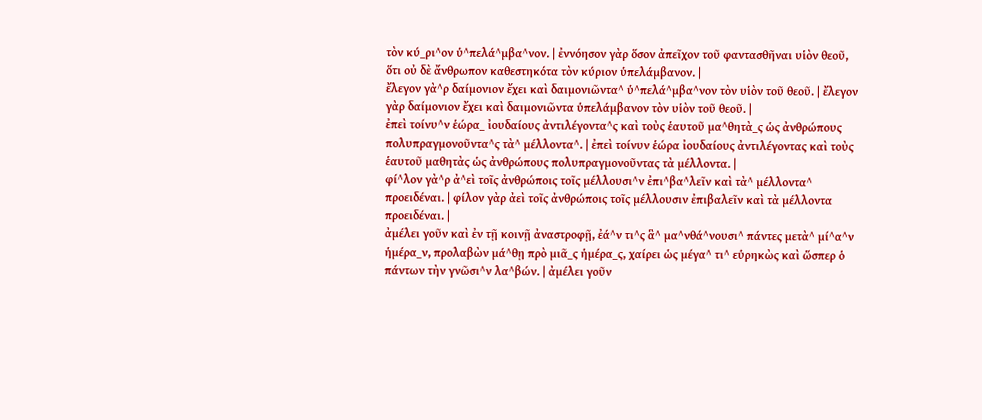τὸν κύ_ρι^ον ὑ^πελά^μβα^νον. | ἐννόησον γὰρ ὅσον ἀπεῖχον τοῦ φαντασθῆναι υἱὸν θεοῦ, ὅτι οὐ δὲ ἄνθρωπον καθεστηκότα τὸν κύριον ὑπελάμβανον. |
ἔλεγον γὰ^ρ δαίμονιον ἔχει καὶ δαιμονιῶντα^ ὑ^πελά^μβα^νον τὸν υἱὸν τοῦ θεοῦ. | ἔλεγον γὰρ δαίμονιον ἔχει καὶ δαιμονιῶντα ὑπελάμβανον τὸν υἱὸν τοῦ θεοῦ. |
ἐπεὶ τοίνυ^ν ἑώρα_ ἰουδαίους ἀντιλέγοντα^ς καὶ τοὺς ἑαυτοῦ μα^θητὰ_ς ὡς ἀνθρώπους πολυπραγμονοῦντα^ς τὰ^ μέλλοντα^. | ἐπεὶ τοίνυν ἑώρα ἰουδαίους ἀντιλέγοντας καὶ τοὺς ἑαυτοῦ μαθητὰς ὡς ἀνθρώπους πολυπραγμονοῦντας τὰ μέλλοντα. |
φί^λον γὰ^ρ ἀ^εὶ τοῖς ἀνθρώποις τοῖς μέλλουσι^ν ἐπι^βα^λεῖν καὶ τὰ^ μέλλοντα^ προειδέναι. | φίλον γὰρ ἀεὶ τοῖς ἀνθρώποις τοῖς μέλλουσιν ἐπιβαλεῖν καὶ τὰ μέλλοντα προειδέναι. |
ἀμέλει γοῦν καὶ ἐν τῇ κοινῇ ἀναστροφῇ, ἐά^ν τι^ς ἃ^ μα^νθά^νουσι^ πάντες μετὰ^ μί^α^ν ἡμέρα_ν, προλαβὼν μά^θῃ πρὸ μιᾶ_ς ἡμέρα_ς, χαίρει ὡς μέγα^ τι^ εὑρηκὼς καὶ ὥσπερ ὁ πάντων τὴν γνῶσι^ν λα^βών. | ἀμέλει γοῦν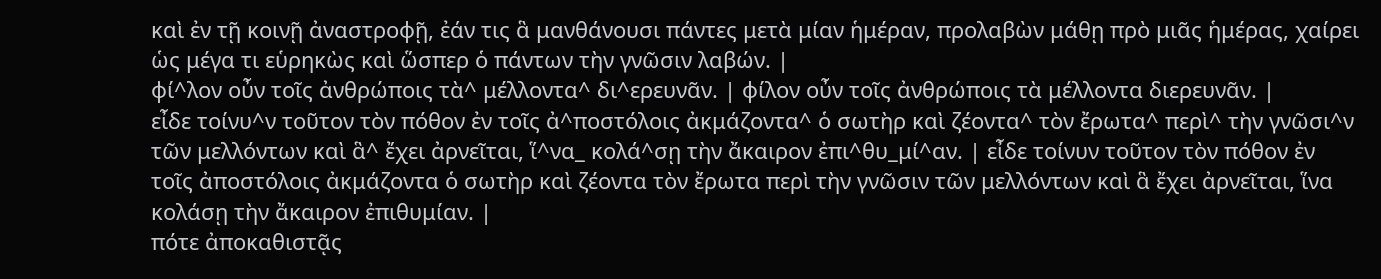καὶ ἐν τῇ κοινῇ ἀναστροφῇ, ἐάν τις ἃ μανθάνουσι πάντες μετὰ μίαν ἡμέραν, προλαβὼν μάθῃ πρὸ μιᾶς ἡμέρας, χαίρει ὡς μέγα τι εὑρηκὼς καὶ ὥσπερ ὁ πάντων τὴν γνῶσιν λαβών. |
φί^λον οὖν τοῖς ἀνθρώποις τὰ^ μέλλοντα^ δι^ερευνᾶν. | φίλον οὖν τοῖς ἀνθρώποις τὰ μέλλοντα διερευνᾶν. |
εἶδε τοίνυ^ν τοῦτον τὸν πόθον ἐν τοῖς ἀ^ποστόλοις ἀκμάζοντα^ ὁ σωτὴρ καὶ ζέοντα^ τὸν ἔρωτα^ περὶ^ τὴν γνῶσι^ν τῶν μελλόντων καὶ ἃ^ ἔχει ἀρνεῖται, ἵ^να_ κολά^σῃ τὴν ἄκαιρον ἐπι^θυ_μί^αν. | εἶδε τοίνυν τοῦτον τὸν πόθον ἐν τοῖς ἀποστόλοις ἀκμάζοντα ὁ σωτὴρ καὶ ζέοντα τὸν ἔρωτα περὶ τὴν γνῶσιν τῶν μελλόντων καὶ ἃ ἔχει ἀρνεῖται, ἵνα κολάσῃ τὴν ἄκαιρον ἐπιθυμίαν. |
πότε ἀποκαθιστᾷς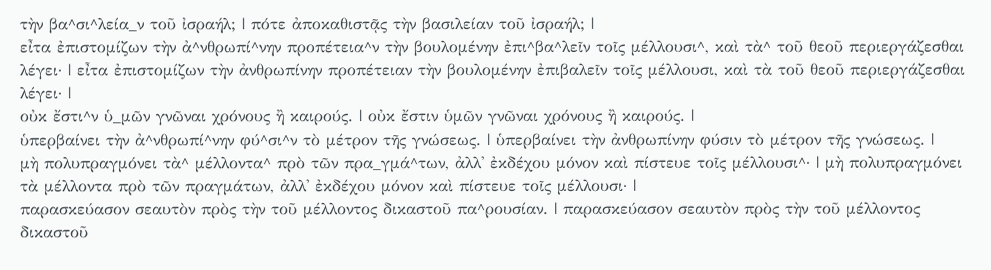τὴν βα^σι^λεία_ν τοῦ ἰσραήλ; | πότε ἀποκαθιστᾷς τὴν βασιλείαν τοῦ ἰσραήλ; |
εἶτα ἐπιστομίζων τὴν ἀ^νθρωπί^νην προπέτεια^ν τὴν βουλομένην ἐπι^βα^λεῖν τοῖς μέλλουσι^, καὶ τὰ^ τοῦ θεοῦ περιεργάζεσθαι λέγει· | εἶτα ἐπιστομίζων τὴν ἀνθρωπίνην προπέτειαν τὴν βουλομένην ἐπιβαλεῖν τοῖς μέλλουσι, καὶ τὰ τοῦ θεοῦ περιεργάζεσθαι λέγει· |
οὐκ ἔστι^ν ὑ_μῶν γνῶναι χρόνους ἢ καιρούς. | οὐκ ἔστιν ὑμῶν γνῶναι χρόνους ἢ καιρούς. |
ὑπερβαίνει τὴν ἀ^νθρωπί^νην φύ^σι^ν τὸ μέτρον τῆς γνώσεως. | ὑπερβαίνει τὴν ἀνθρωπίνην φύσιν τὸ μέτρον τῆς γνώσεως. |
μὴ πολυπραγμόνει τὰ^ μέλλοντα^ πρὸ τῶν πρα_γμά^των, ἀλλ' ἐκδέχου μόνον καὶ πίστευε τοῖς μέλλουσι^· | μὴ πολυπραγμόνει τὰ μέλλοντα πρὸ τῶν πραγμάτων, ἀλλ' ἐκδέχου μόνον καὶ πίστευε τοῖς μέλλουσι· |
παρασκεύασον σεαυτὸν πρὸς τὴν τοῦ μέλλοντος δικαστοῦ πα^ρουσίαν. | παρασκεύασον σεαυτὸν πρὸς τὴν τοῦ μέλλοντος δικαστοῦ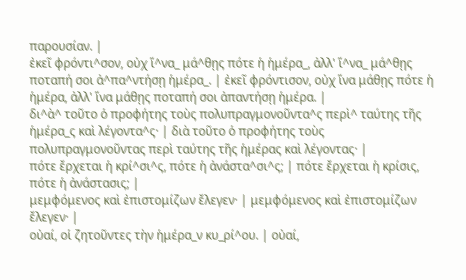παρουσίαν. |
ἐκεῖ φρόντι^σον, οὐχ ἵ^να_ μά^θῃς πότε ἡ ἡμέρα_, ἀλλ' ἵ^να_ μά^θῃς ποταπή σοι ἀ^πα^ντήσῃ ἡμέρα_. | ἐκεῖ φρόντισον, οὐχ ἵνα μάθῃς πότε ἡ ἡμέρα, ἀλλ' ἵνα μάθῃς ποταπή σοι ἀπαντήσῃ ἡμέρα. |
δι^ὰ^ τοῦτο ὁ προφήτης τοὺς πολυπραγμονοῦντα^ς περὶ^ ταύτης τῆς ἡμέρα_ς καὶ λέγοντα^ς· | διὰ τοῦτο ὁ προφήτης τοὺς πολυπραγμονοῦντας περὶ ταύτης τῆς ἡμέρας καὶ λέγοντας· |
πότε ἔρχεται ἡ κρί^σι^ς, πότε ἡ ἀνάστα^σι^ς; | πότε ἔρχεται ἡ κρίσις, πότε ἡ ἀνάστασις; |
μεμφόμενος καὶ ἐπιστομίζων ἔλεγεν· | μεμφόμενος καὶ ἐπιστομίζων ἔλεγεν· |
οὐαί, οἱ ζητοῦντες τὴν ἡμέρα_ν κυ_ρί^ου. | οὐαί,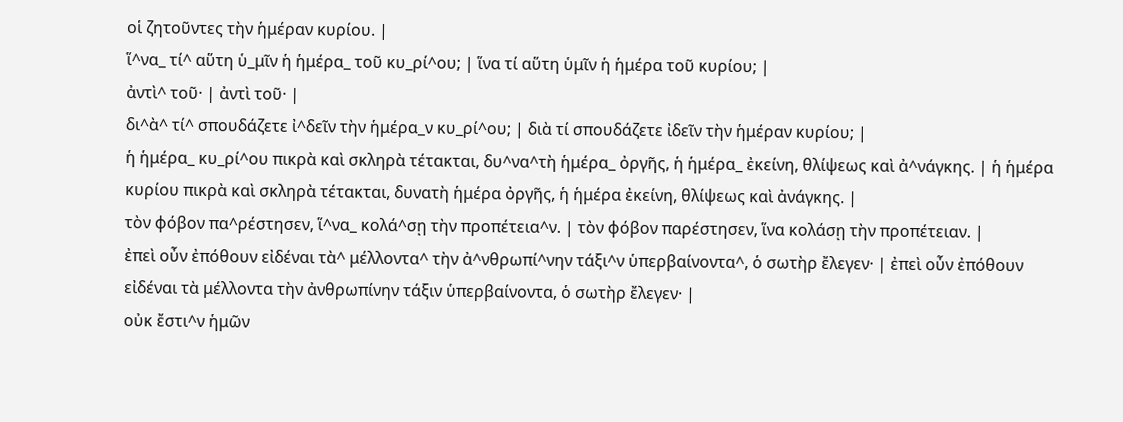οἱ ζητοῦντες τὴν ἡμέραν κυρίου. |
ἵ^να_ τί^ αὕτη ὑ_μῖν ἡ ἡμέρα_ τοῦ κυ_ρί^ου; | ἵνα τί αὕτη ὑμῖν ἡ ἡμέρα τοῦ κυρίου; |
ἀντὶ^ τοῦ· | ἀντὶ τοῦ· |
δι^ὰ^ τί^ σπουδάζετε ἰ^δεῖν τὴν ἡμέρα_ν κυ_ρί^ου; | διὰ τί σπουδάζετε ἰδεῖν τὴν ἡμέραν κυρίου; |
ἡ ἡμέρα_ κυ_ρί^ου πικρὰ καὶ σκληρὰ τέτακται, δυ^να^τὴ ἡμέρα_ ὀργῆς, ἡ ἡμέρα_ ἐκείνη, θλίψεως καὶ ἀ^νάγκης. | ἡ ἡμέρα κυρίου πικρὰ καὶ σκληρὰ τέτακται, δυνατὴ ἡμέρα ὀργῆς, ἡ ἡμέρα ἐκείνη, θλίψεως καὶ ἀνάγκης. |
τὸν φόβον πα^ρέστησεν, ἵ^να_ κολά^σῃ τὴν προπέτεια^ν. | τὸν φόβον παρέστησεν, ἵνα κολάσῃ τὴν προπέτειαν. |
ἐπεὶ οὖν ἐπόθουν εἰδέναι τὰ^ μέλλοντα^ τὴν ἀ^νθρωπί^νην τάξι^ν ὑπερβαίνοντα^, ὁ σωτὴρ ἔλεγεν· | ἐπεὶ οὖν ἐπόθουν εἰδέναι τὰ μέλλοντα τὴν ἀνθρωπίνην τάξιν ὑπερβαίνοντα, ὁ σωτὴρ ἔλεγεν· |
οὐκ ἔστι^ν ἡμῶν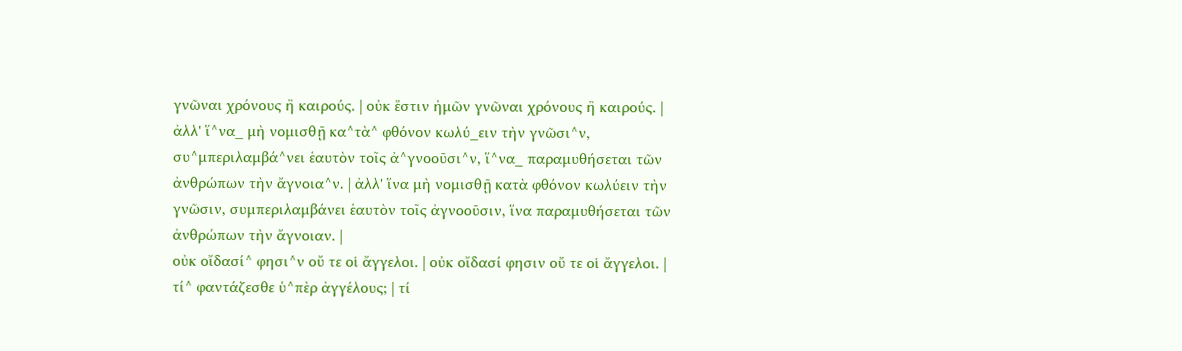γνῶναι χρόνους ἢ καιρούς. | οὐκ ἔστιν ἡμῶν γνῶναι χρόνους ἢ καιρούς. |
ἀλλ' ἵ^να_ μὴ νομισθῇ κα^τὰ^ φθόνον κωλύ_ειν τὴν γνῶσι^ν, συ^μπεριλαμβά^νει ἑαυτὸν τοῖς ἀ^γνοοῦσι^ν, ἵ^να_ παραμυθήσεται τῶν ἀνθρώπων τὴν ἄγνοια^ν. | ἀλλ' ἵνα μὴ νομισθῇ κατὰ φθόνον κωλύειν τὴν γνῶσιν, συμπεριλαμβάνει ἑαυτὸν τοῖς ἀγνοοῦσιν, ἵνα παραμυθήσεται τῶν ἀνθρώπων τὴν ἄγνοιαν. |
οὐκ οἴδασί^ φησι^ν οὔ τε οἱ ἄγγελοι. | οὐκ οἴδασί φησιν οὔ τε οἱ ἄγγελοι. |
τί^ φαντάζεσθε ὑ^πὲρ ἀγγέλους; | τί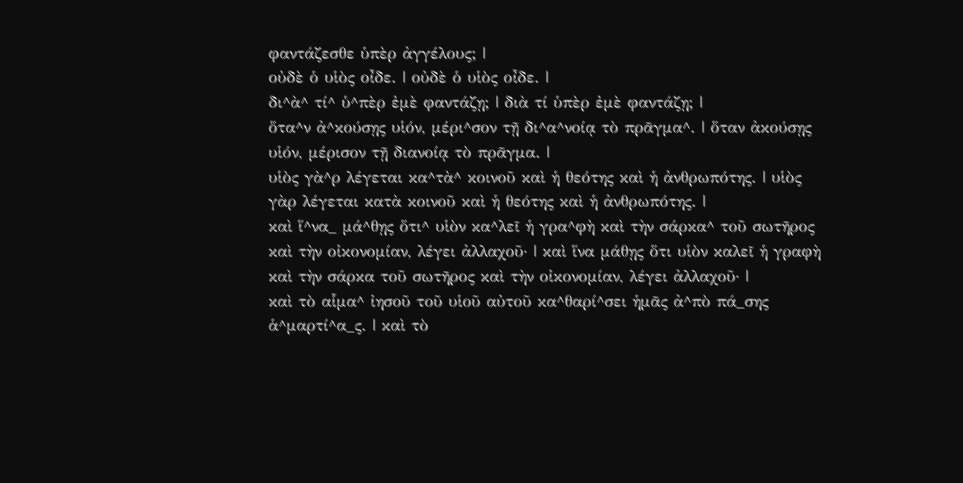φαντάζεσθε ὑπὲρ ἀγγέλους; |
οὐδὲ ὁ υἱὸς οἶδε. | οὐδὲ ὁ υἱὸς οἶδε. |
δι^ὰ^ τί^ ὑ^πὲρ ἐμὲ φαντάζῃ; | διὰ τί ὑπὲρ ἐμὲ φαντάζῃ; |
ὅτα^ν ἀ^κούσῃς υἱόν, μέρι^σον τῇ δι^α^νοίᾳ τὸ πρᾶγμα^. | ὅταν ἀκούσῃς υἱόν, μέρισον τῇ διανοίᾳ τὸ πρᾶγμα. |
υἱὸς γὰ^ρ λέγεται κα^τὰ^ κοινοῦ καὶ ἡ θεότης καὶ ἡ ἀνθρωπότης. | υἱὸς γὰρ λέγεται κατὰ κοινοῦ καὶ ἡ θεότης καὶ ἡ ἀνθρωπότης. |
καὶ ἵ^να_ μά^θῃς ὅτι^ υἱὸν κα^λεῖ ἡ γρα^φὴ καὶ τὴν σάρκα^ τοῦ σωτῆρος καὶ τὴν οἰκονομίαν, λέγει ἀλλαχοῦ· | καὶ ἵνα μάθῃς ὅτι υἱὸν καλεῖ ἡ γραφὴ καὶ τὴν σάρκα τοῦ σωτῆρος καὶ τὴν οἰκονομίαν, λέγει ἀλλαχοῦ· |
καὶ τὸ αἷμα^ ἰησοῦ τοῦ υἱοῦ αὐτοῦ κα^θαρί^σει ἡμᾶς ἀ^πὸ πά_σης ἁ^μαρτί^α_ς. | καὶ τὸ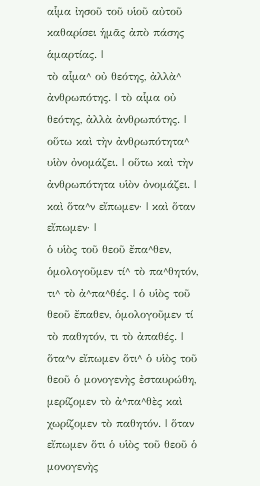αἷμα ἰησοῦ τοῦ υἱοῦ αὐτοῦ καθαρίσει ἡμᾶς ἀπὸ πάσης ἁμαρτίας. |
τὸ αἷμα^ οὐ θεότης, ἀλλὰ^ ἀνθρωπότης. | τὸ αἷμα οὐ θεότης, ἀλλὰ ἀνθρωπότης. |
οὕτω καὶ τὴν ἀνθρωπότητα^ υἱὸν ὀνομάζει. | οὕτω καὶ τὴν ἀνθρωπότητα υἱὸν ὀνομάζει. |
καὶ ὅτα^ν εἴπωμεν· | καὶ ὅταν εἴπωμεν· |
ὁ υἱὸς τοῦ θεοῦ ἔπα^θεν, ὁμολογοῦμεν τί^ τὸ πα^θητόν, τι^ τὸ ἀ^πα^θές. | ὁ υἱὸς τοῦ θεοῦ ἔπαθεν, ὁμολογοῦμεν τί τὸ παθητόν, τι τὸ ἀπαθές. |
ὅτα^ν εἴπωμεν ὅτι^ ὁ υἱὸς τοῦ θεοῦ ὁ μονογενὴς ἐσταυρώθη, μερίζομεν τὸ ἀ^πα^θὲς καὶ χωρίζομεν τὸ παθητόν. | ὅταν εἴπωμεν ὅτι ὁ υἱὸς τοῦ θεοῦ ὁ μονογενὴς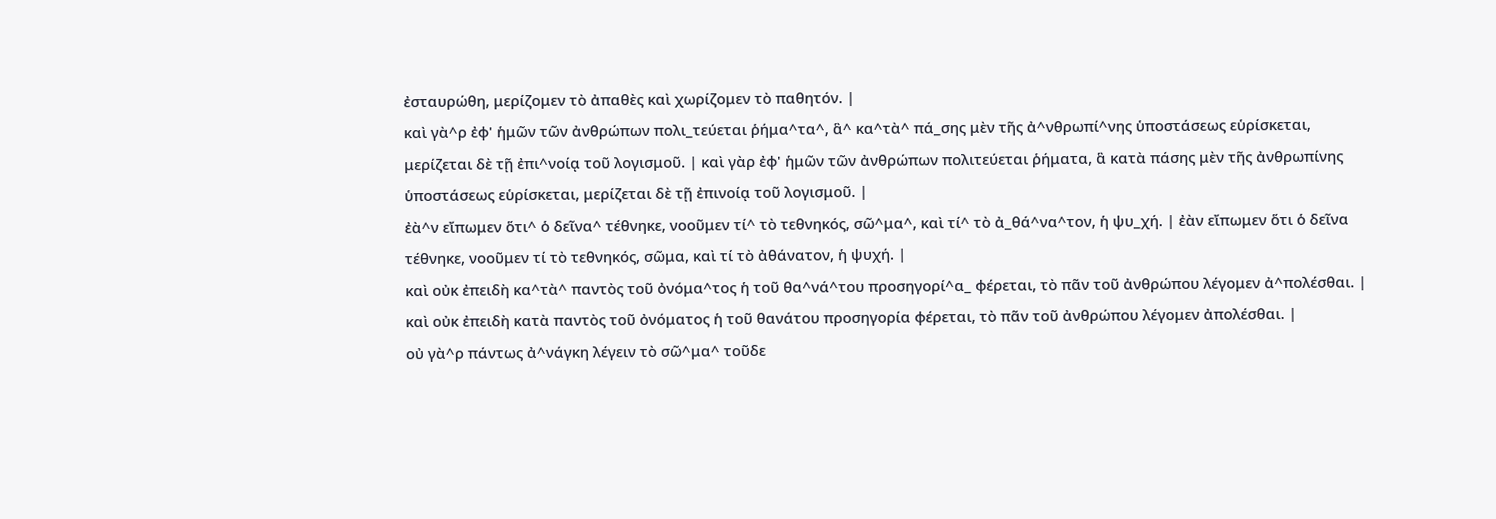ἐσταυρώθη, μερίζομεν τὸ ἀπαθὲς καὶ χωρίζομεν τὸ παθητόν. |
καὶ γὰ^ρ ἐφ' ἡμῶν τῶν ἀνθρώπων πολι_τεύεται ῥήμα^τα^, ἃ^ κα^τὰ^ πά_σης μὲν τῆς ἀ^νθρωπί^νης ὑποστάσεως εὑρίσκεται, μερίζεται δὲ τῇ ἐπι^νοίᾳ τοῦ λογισμοῦ. | καὶ γὰρ ἐφ' ἡμῶν τῶν ἀνθρώπων πολιτεύεται ῥήματα, ἃ κατὰ πάσης μὲν τῆς ἀνθρωπίνης ὑποστάσεως εὑρίσκεται, μερίζεται δὲ τῇ ἐπινοίᾳ τοῦ λογισμοῦ. |
ἐὰ^ν εἴπωμεν ὅτι^ ὁ δεῖνα^ τέθνηκε, νοοῦμεν τί^ τὸ τεθνηκός, σῶ^μα^, καὶ τί^ τὸ ἀ_θά^να^τον, ἡ ψυ_χή. | ἐὰν εἴπωμεν ὅτι ὁ δεῖνα τέθνηκε, νοοῦμεν τί τὸ τεθνηκός, σῶμα, καὶ τί τὸ ἀθάνατον, ἡ ψυχή. |
καὶ οὐκ ἐπειδὴ κα^τὰ^ παντὸς τοῦ ὀνόμα^τος ἡ τοῦ θα^νά^του προσηγορί^α_ φέρεται, τὸ πᾶν τοῦ ἀνθρώπου λέγομεν ἀ^πολέσθαι. | καὶ οὐκ ἐπειδὴ κατὰ παντὸς τοῦ ὀνόματος ἡ τοῦ θανάτου προσηγορία φέρεται, τὸ πᾶν τοῦ ἀνθρώπου λέγομεν ἀπολέσθαι. |
οὐ γὰ^ρ πάντως ἀ^νάγκη λέγειν τὸ σῶ^μα^ τοῦδε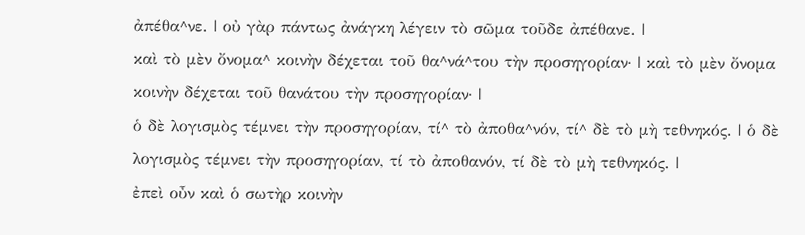ἀπέθα^νε. | οὐ γὰρ πάντως ἀνάγκη λέγειν τὸ σῶμα τοῦδε ἀπέθανε. |
καὶ τὸ μὲν ὄνομα^ κοινὴν δέχεται τοῦ θα^νά^του τὴν προσηγορίαν· | καὶ τὸ μὲν ὄνομα κοινὴν δέχεται τοῦ θανάτου τὴν προσηγορίαν· |
ὁ δὲ λογισμὸς τέμνει τὴν προσηγορίαν, τί^ τὸ ἀποθα^νόν, τί^ δὲ τὸ μὴ τεθνηκός. | ὁ δὲ λογισμὸς τέμνει τὴν προσηγορίαν, τί τὸ ἀποθανόν, τί δὲ τὸ μὴ τεθνηκός. |
ἐπεὶ οὖν καὶ ὁ σωτὴρ κοινὴν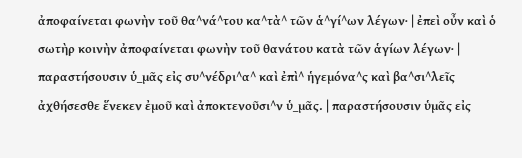ἀποφαίνεται φωνὴν τοῦ θα^νά^του κα^τὰ^ τῶν ἁ^γί^ων λέγων· | ἐπεὶ οὖν καὶ ὁ σωτὴρ κοινὴν ἀποφαίνεται φωνὴν τοῦ θανάτου κατὰ τῶν ἁγίων λέγων· |
παραστήσουσιν ὑ_μᾶς εἰς συ^νέδρι^α^ καὶ ἐπὶ^ ἡγεμόνα^ς καὶ βα^σι^λεῖς ἀχθήσεσθε ἕνεκεν ἐμοῦ καὶ ἀποκτενοῦσι^ν ὑ_μᾶς. | παραστήσουσιν ὑμᾶς εἰς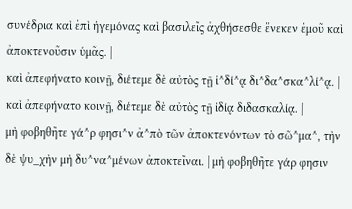συνέδρια καὶ ἐπὶ ἡγεμόνας καὶ βασιλεῖς ἀχθήσεσθε ἕνεκεν ἐμοῦ καὶ ἀποκτενοῦσιν ὑμᾶς. |
καὶ ἀπεφήνατο κοινῇ, διέτεμε δὲ αὐτὸς τῇ ἰ^δί^ᾳ δι^δα^σκα^λί^ᾳ. | καὶ ἀπεφήνατο κοινῇ, διέτεμε δὲ αὐτὸς τῇ ἰδίᾳ διδασκαλίᾳ. |
μὴ φοβηθῆτε γά^ρ φησι^ν ἀ^πὸ τῶν ἀποκτενόντων τὸ σῶ^μα^, τὴν δὲ ψυ_χὴν μὴ δυ^να^μένων ἀποκτεῖναι. | μὴ φοβηθῆτε γάρ φησιν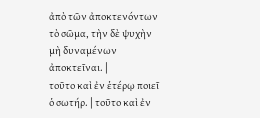ἀπὸ τῶν ἀποκτενόντων τὸ σῶμα, τὴν δὲ ψυχὴν μὴ δυναμένων ἀποκτεῖναι. |
τοῦτο καὶ ἐν ἑτέρῳ ποιεῖ ὁ σωτήρ. | τοῦτο καὶ ἐν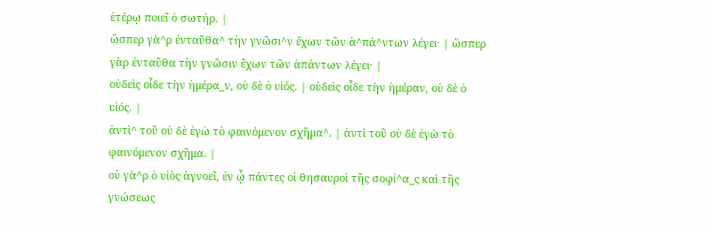ἑτέρῳ ποιεῖ ὁ σωτήρ. |
ὥσπερ γὰ^ρ ἐνταῦθα^ τὴν γνῶσι^ν ἔχων τῶν ἁ^πά^ντων λέγει· | ὥσπερ γὰρ ἐνταῦθα τὴν γνῶσιν ἔχων τῶν ἁπάντων λέγει· |
οὐδεὶς οἶδε τὴν ἡμέρα_ν, οὐ δὲ ὁ υἱός. | οὐδεὶς οἶδε τὴν ἡμέραν, οὐ δὲ ὁ υἱός. |
ἀντὶ^ τοῦ οὐ δὲ ἐγὼ τὸ φαινόμενον σχῆμα^. | ἀντὶ τοῦ οὐ δὲ ἐγὼ τὸ φαινόμενον σχῆμα. |
οὐ γὰ^ρ ὁ υἱὸς ἀγνοεῖ, ἐν ᾧ πάντες οἱ θησαυροὶ τῆς σοφί^α_ς καὶ τῆς γνώσεως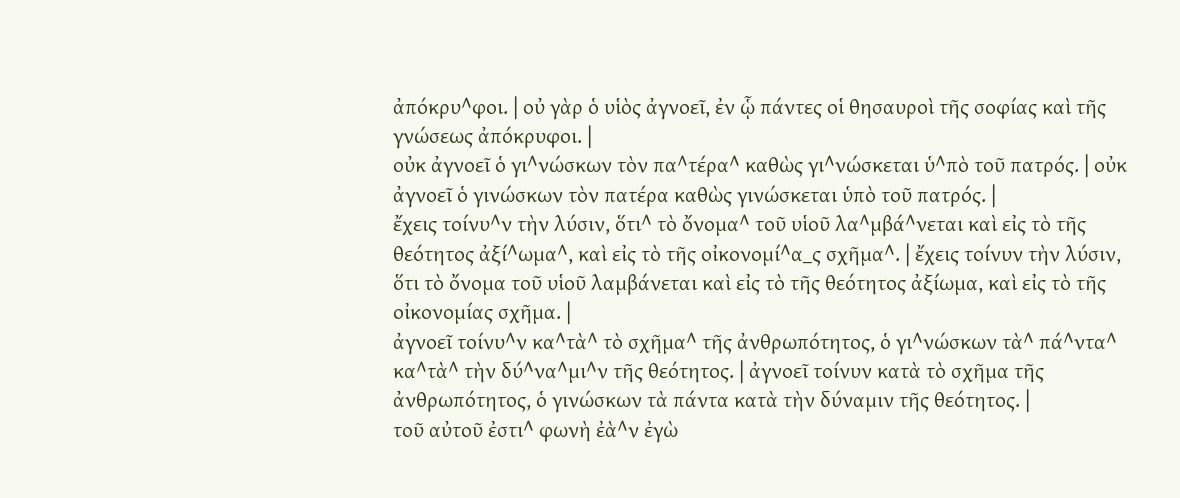ἀπόκρυ^φοι. | οὐ γὰρ ὁ υἱὸς ἀγνοεῖ, ἐν ᾧ πάντες οἱ θησαυροὶ τῆς σοφίας καὶ τῆς γνώσεως ἀπόκρυφοι. |
οὐκ ἀγνοεῖ ὁ γι^νώσκων τὸν πα^τέρα^ καθὼς γι^νώσκεται ὑ^πὸ τοῦ πατρός. | οὐκ ἀγνοεῖ ὁ γινώσκων τὸν πατέρα καθὼς γινώσκεται ὑπὸ τοῦ πατρός. |
ἔχεις τοίνυ^ν τὴν λύσιν, ὅτι^ τὸ ὄνομα^ τοῦ υἱοῦ λα^μβά^νεται καὶ εἰς τὸ τῆς θεότητος ἀξί^ωμα^, καὶ εἰς τὸ τῆς οἰκονομί^α_ς σχῆμα^. | ἔχεις τοίνυν τὴν λύσιν, ὅτι τὸ ὄνομα τοῦ υἱοῦ λαμβάνεται καὶ εἰς τὸ τῆς θεότητος ἀξίωμα, καὶ εἰς τὸ τῆς οἰκονομίας σχῆμα. |
ἀγνοεῖ τοίνυ^ν κα^τὰ^ τὸ σχῆμα^ τῆς ἀνθρωπότητος, ὁ γι^νώσκων τὰ^ πά^ντα^ κα^τὰ^ τὴν δύ^να^μι^ν τῆς θεότητος. | ἀγνοεῖ τοίνυν κατὰ τὸ σχῆμα τῆς ἀνθρωπότητος, ὁ γινώσκων τὰ πάντα κατὰ τὴν δύναμιν τῆς θεότητος. |
τοῦ αὐτοῦ ἐστι^ φωνὴ ἐὰ^ν ἐγὼ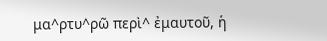μα^ρτυ^ρῶ περὶ^ ἐμαυτοῦ, ἡ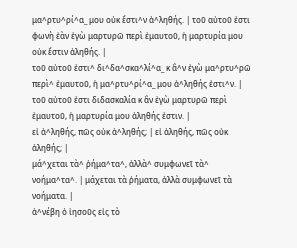μα^ρτυ^ρί^α_ μου οὐκ ἔστι^ν ἀ^ληθής. | τοῦ αὐτοῦ ἐστι φωνὴ ἐὰν ἐγὼ μαρτυρῶ περὶ ἐμαυτοῦ, ἡ μαρτυρία μου οὐκ ἔστιν ἀληθής. |
τοῦ αὐτοῦ ἐστι^ δι^δα^σκα^λί^α_ κ ἂ^ν ἐγὼ μα^ρτυ^ρῶ περὶ^ ἐμαυτοῦ, ἡ μα^ρτυ^ρί^α_ μου ἀ^ληθής ἐστι^ν. | τοῦ αὐτοῦ ἐστι διδασκαλία κ ἂν ἐγὼ μαρτυρῶ περὶ ἐμαυτοῦ, ἡ μαρτυρία μου ἀληθής ἐστιν. |
εἰ ἀ^ληθής, πῶς οὐκ ἀ^ληθής; | εἰ ἀληθής, πῶς οὐκ ἀληθής; |
μά^χεται τὰ^ ῥήμα^τα^, ἀλλὰ^ συμφωνεῖ τὰ^ νοήμα^τα^. | μάχεται τὰ ῥήματα, ἀλλὰ συμφωνεῖ τὰ νοήματα. |
ἀ^νέβη ὁ ἰησοῦς εἰς τὸ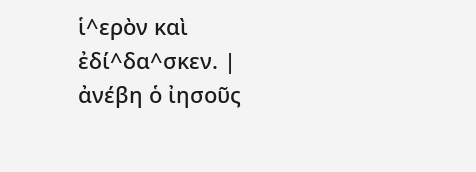ἱ^ερὸν καὶ ἐδί^δα^σκεν. | ἀνέβη ὁ ἰησοῦς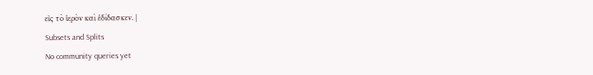εἰς τὸ ἱερὸν καὶ ἐδίδασκεν. |
Subsets and Splits
No community queries yet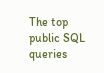The top public SQL queries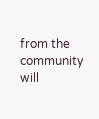from the community will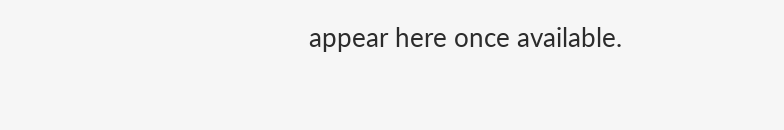appear here once available.